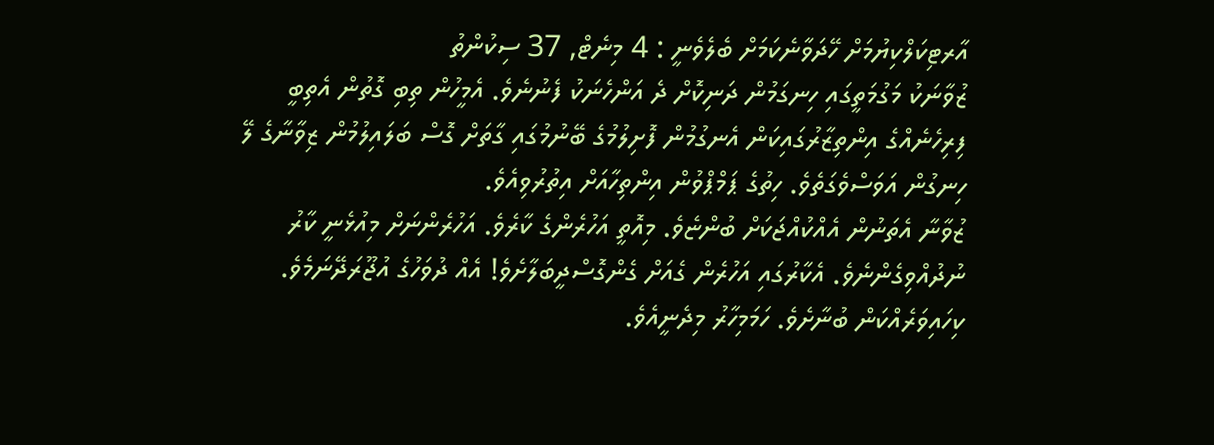އާރޓިކަލްކިޔުމަށް ހޭދަވާނެކަމަށް ބެލެވެނީ : 4 މިނެޓް, 37 ސިކުންތު
ޒުވާނަކު މަގުމަތީގައި ހިނގަމުން ދަނިކޮށް ދެ އަންހެނަކު ފެނުނެވެ. އެމީހުން ތިބި ގޮތުން އެތިބީ ފިރިހެނެއްގެ އިންތިޒާރުގައިކަން އެނގުމުން ފޮށިލުމުގެ ބޭނުމުގައި ގާތަށް ގޮސް ބަލައިލުމުން ޒިވާނާގެ ލޭ ހިނގުން އަވަސްވެގަތެވެ. ހިތުގެ ޕަމްޕްވުން އިންތިހާއަށް އިތުރުވިއެވެ.
ޒުވާނާ އެތަނުން އެއްކުއްޖަކަށް ބުންޏެވެ. މިއޮތީ އަހުރެންގެ ކާރެވެ. އަހުރެންނަށް މިއުޅެނީ ކާރު ނުދުއްވިގެންނެވެ. އެކާރުގައި އަހުރެން ގެއަށް ގެންގޮސްދީބަލާށެވެ! އެއް ދުވަހުގެ އުޖޫރަދޭނަމެވެ. ކިހައިވަރެއްކަން ބުނާށެވެ. ހަމަމިހާރު މިދެނީއެވެ.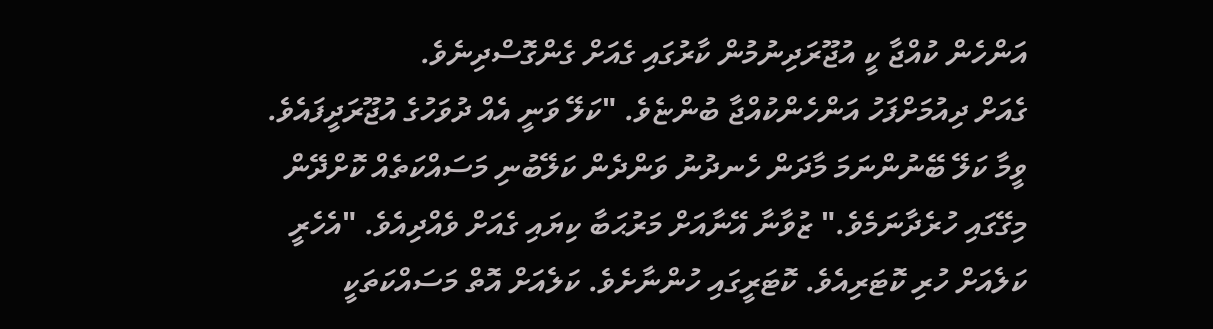އަންހެން ކުއްޖާ ކީ އުޖޫރަދިނުމުން ކާރުގައި ގެއަށް ގެންގޮސްދިނެވެ.
ގެއަށް ދިއުމަށްފަހު އަންހެންކުއްޖާ ބުންޏެވެ. "ކަލޭ ވަނީ އެއް ދުވަހުގެ އުޖޫރަދީފައެވެ. ވީމާ ކަލޭ ބޭނުންނަމަ މާދަން ހެނދުނު ވަންދެން ކަލޭބުނި މަސައްކަތެއް ކޮށްދޭން މިގޭގައި ހުރެދާނަމެވެ." ޒުވާނާ އޭނާއަށް މަރުޙަބާ ކިޔައި ގެއަށް ވެއްދިއެވެ. "އެހެރީ ކަލެއަށް ހުރި ކޮޓަރިއެވެ. ކޮޓަރީގައި ހުންނާށެވެ. ކަލެއަށް އޮތް މަސައްކަތަކީ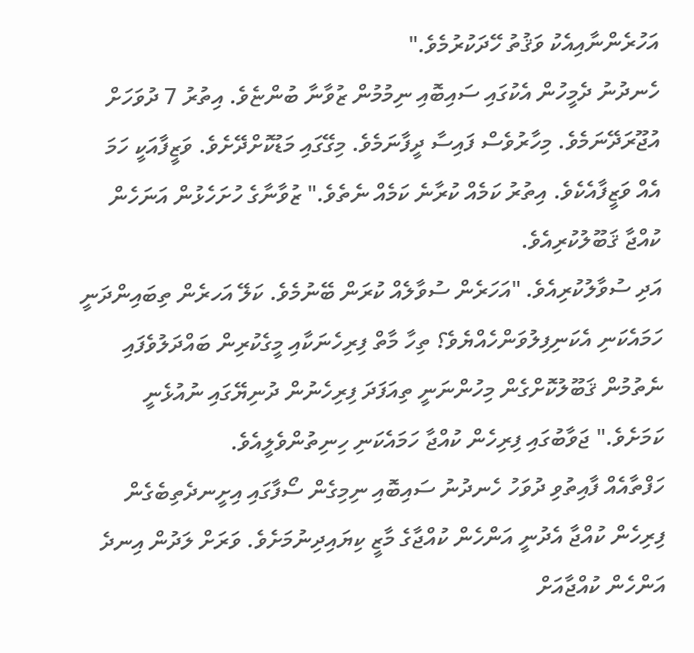އަހުރެންނާއިއެކު ވަޤުތު ހޭދަކުރުމެވެ."
ހެނދުނު ދެމީހުން އެކުގައި ސައިބޮއި ނިމުމުން ޒުވާނާ ބުންޏެވެ. އިތުރު 7 ދުވަހަށް އުޖޫރަދޭނަމެވެ. މިހާރުވެސް ފައިސާ ދީފާނަމެވެ. މިގޭގައި މަޑުކޮށްދޭށެވެ. ވަޒީފާއަކީ ހަމަ އެއް ވަޒީފާއެކެވެ. އިތުރު ކަމެއް ކުރާނެ ކަމެއް ނެތެވެ." ޒުވާނާގެ ހުށަހެޅުން އަނަހެން ކުއްޖާ ޤަބޫލުކުރިއެވެ.
އަދި ސުވާލުކުރިއެވެ. "އަހަރެން ސުވާލެއް ކުރަން ބޭނުމެވެ. ކަލޭ އަހރެން ތިބައިންދަނީ ހަމައެކަނި އެކަނިފިލުވަންހެއްޔެވެ؟ ތިހާ މާތް ފިރިހެނަކާއި މީގެކުރިން ބައްދަލުވެފައި ނެތުމުން ޤަބޫލުކޮށްގެން މިހުންނަނީ ތިއަފަދަ ފިރިހެނުން ދުނިޔޭގައި ނުއުޅެނީ ކަމަށެވެ." ޖަވާބުގައި ފިރިހެން ކުއްޖާ ހަމައެކަނި ހިނިތުންވެލީއެވެ.
ހަފްތާއެއް ފާއިތުވި ދުވަހު ހެނދުނު ސައިބޮއި ނިމިގެން ސޯފާގައި އިށީނދެތިބެގެން ފިރިހެން ކުއްޖާ އެދުނީ އަންހެން ކުއްޖާގެ މާޒީ ކިޔައިދިނުމަށެވެ. ވަރަށް ލަދުން އިނދެ އަންހެން ކުއްޖާއަށް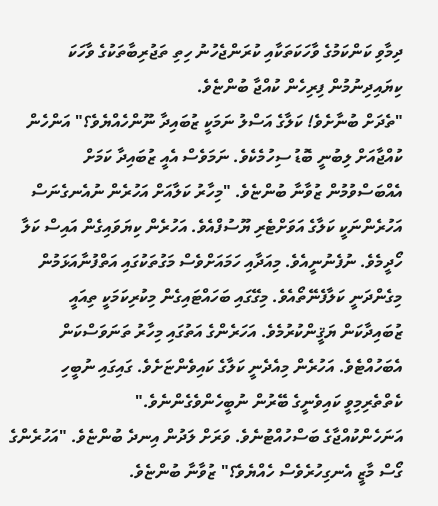ދިމާވި ކަންކަމުގެ ވާހަކަތަކާއި ކުރަންޖެހުނު ހިތި ތަޖުރިބާތަކުގެ ވާހަކަ ކިޔައިދިނުމުން ފިރިހެން ކުއްޖާ ބުންޏެވެ.
"ތެދަށް ބުނާށެވެ! ކަލާގެ އަސްލު ނަމަކީ ޒުބައިދާ ނޫންހެއްޔެވެ؟" އަންހެން ކުއްޖާއަށް ލިބުނީ ބޮޑު ސިހުމެކެވެ. ނަމަވެސް އެއީ ޒުބައިދާ ކަމަށް އެއްބަސްވުމުން ޒުވާނާ ބުންޏެވެ. "މިހާރު ކަލާއަށް އަހުރެން ނުއެނގެނަސް އަހުރެންނަކީ ކަލާގެ އަވަށްޓެރި ޔޫސުފްއެވެ. އަހުރެން ކިޔަވައިގެން އައިސް ކަލާ ހޯދީމެވެ. ނުފެނުނީއެވެ. މިއަދާއި ހަމައަށްވެސް މަގުތަކުގައި އަތްފުނާއަޅަމުން މިގެންދަނީ ކަލާފެނޭތޯއެވެ. މިގޭގައި ބަހައްޓައިގެން މިކުރިކަމަކީ ތިއައީ ޒުބައިދާކަން ޔަޤީންކުރުމެވެ. އަހަރެންގެ އަތުގައި މިހާރު ތަނަވަސްކަން އެބަހުއްޓެވެ. އަހުރެން މިއެދެނީ ކަލާގެ ކައިވެންޏަށެވެ. ގައިގައި ނުބީހި ކެތްތެރިމިވީ ކައިވެނީގެ ބޭރުން ނުބީހެންވެގެންނެވެ."
އަނަހެންކުއްޖާގެ ބަސްހުއްޓުނެވެ. ވަރަށް ލަދުން އިނދެ ބުންޏެވެ. "އަހުރެންގެ ގޯސް މާޒީ އެނގިހުރެވެސް ހެއްޔެވެ؟" ޒުވާނާ ބުންޏެވެ.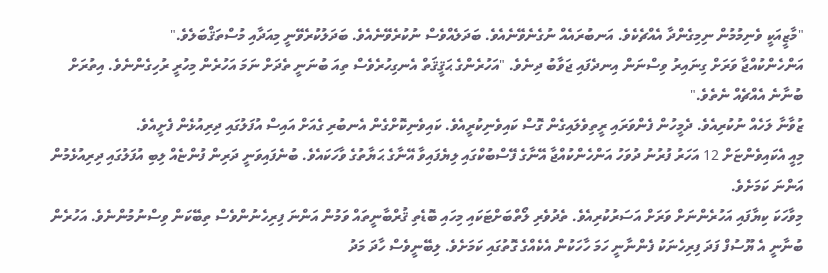"މާޒީއަކީ ވެނިމުމުން ނިމިގެންދާ އެއްޗެކެވެ. އަނބުރައެއް ނުގެނެވޭނެއެވެ. ބަދަލެއްވެސް ނުކުރެވޭނެއެވެ. ބަދަލުކުރެވޭނީ މިއަދާއި މުސްތަޤްބަލެވެ."
އަންހެންކުއްޖާ ވަރަށް ގިނައިރު ވިސްނަން އިނދެފައި ޖަވާބު ދިނެވެ. "އަހުރެންގެ ޙަޤީޤަތް އެނގިހުރެވެސް ތިއަ ބުނަނީ ތެދަށް ނަމަ އަހުރެން މިހުރީ ރުހިގެންނެވެ. އިތުރަށް ބުނާނެ އެއްޗެއް ނެތެވެ."
ޒުވާނާ ލަހެއް ނުކުރިއެވެ. ދެމީހުން ފެންވަރައި ރީތިވެލައިގެން ގޮސް ކައިވެނިކުރީއެވެ. ކައިވެނިކޮށްގެން އެނބުރި ގެއަށް އައިސް އުފަލުގައި ދިރިއުޅެން ފެށީއެވެ.
މިއީ އެކައިވެންޏަށް 12 އަހަރު ފުރުނު ދުވަހު އަންހެންކުއްޖާ އޭނާގެ ފޭސްބުކްގައި ލިޔެފައިވާ އޭނާގެ ޙަޔާތުގެ ވާހަކައެވެ. ބުނެފައިވަނީ ދަރިން ފުންޏެއް ލިބި އުފަލުގައި ދިރިއުޅެމުން އަންނަ ކަމަށެވެ.
މިވާހަކަ ކިޔާފައި އަހުރެންނަށް ވަރަށް އަސަރުކުރިއެވެ. ތެދުވެރި ލޯތްބަށްޓަކައި މިހައި ބޮޑެތި ޤުރްބާނީތައް ވަމުން އަންނަ ފިރިހެނުންވެސް ތިބޭކަން ވިސްނުމުންނެވެ. އަހުރެން ބުނާނީ އެ ޔޫސުފް ފަދަ ފިރިހެނަކު ފެންނާނީ ހަމަ ހާހަކުން އެކެއްގެ ގޮތުގައި ކަމަށެވެ. ލިބޭނީވެސް ހާދަ މަދު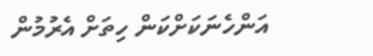އަންހެނަކަށްކަން ހިތަށް އެރުމުން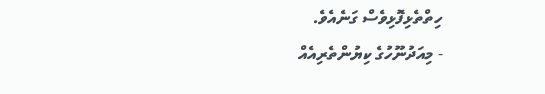ހިތްތެޅިފޮޅިވެސް ގަނެއެވެ.
- މިއަދުނޫހުގެ ކިޔުންތެރިއެއް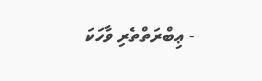- ޢިބްރަތްތެރި ވާހަކަ